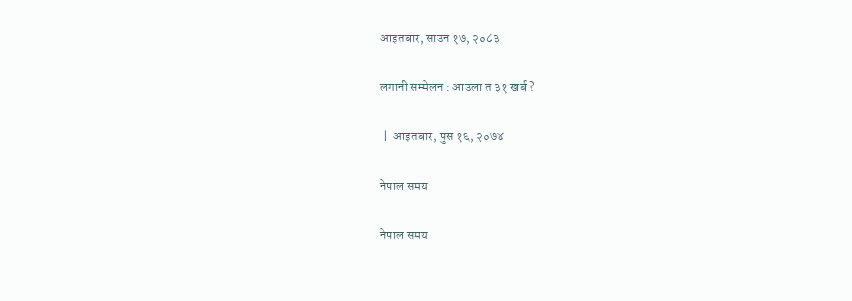आइतबार, साउन १७, २०८३

लगानी सम्मेलन : आउला त ३१ खर्ब ?

 |  आइतबार, पुस १६, २०७४

नेपाल समय

नेपाल समय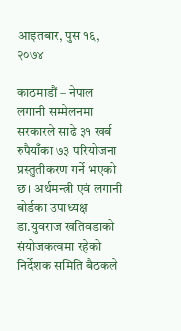आइतबार, पुस १६, २०७४

काठमाडौं – नेपाल लगानी सम्मेलनमा सरकारले साढे ३१ खर्ब रुपैयाँका ७३ परियोजना प्रस्तुतीकरण गर्ने भएको छ। अर्थमन्त्री एवं लगानी बोर्डका उपाध्यक्ष डा.युवराज खतिवडाको संयोजकत्वमा रहेको निर्देशक समिति बैठकले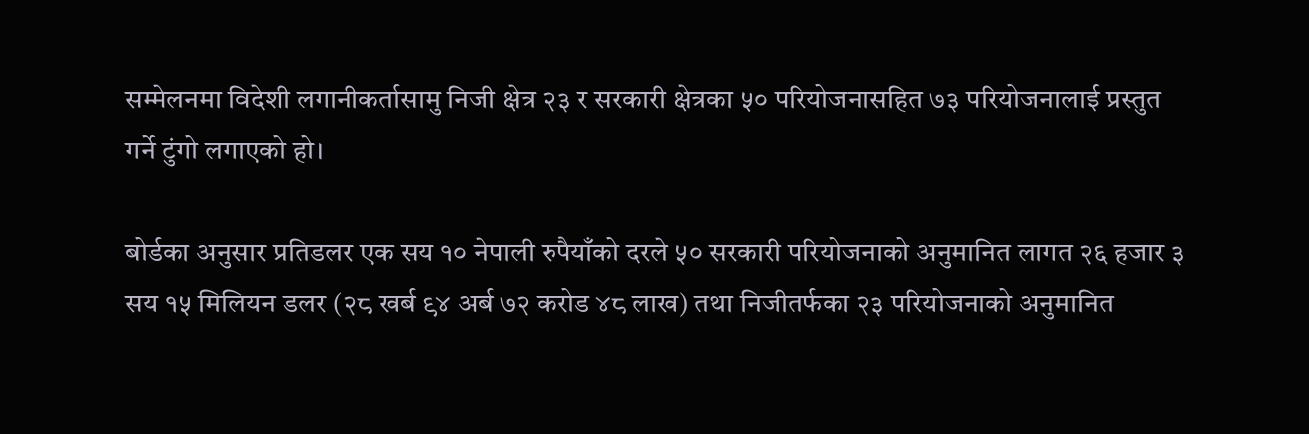सम्मेलनमा विदेशी लगानीकर्तासामु निजी क्षेत्र २३ र सरकारी क्षेत्रका ५० परियोजनासहित ७३ परियोजनालाई प्रस्तुत गर्ने टुंगो लगाएको हो।

बोर्डका अनुसार प्रतिडलर एक सय १० नेपाली रुपैयाँको दरले ५० सरकारी परियोजनाको अनुमानित लागत २६ हजार ३ सय १५ मिलियन डलर (२८ खर्ब ९४ अर्ब ७२ करोड ४८ लाख) तथा निजीतर्फका २३ परियोजनाको अनुमानित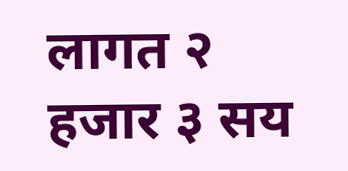लागत २ हजार ३ सय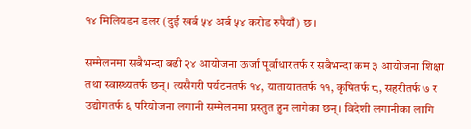१४ मिलियडन डलर (दुई खर्ब ५४ अर्ब ५४ करोड रुपैयाँ) छ।

सम्मेलनमा सबैभन्दा बढी २४ आयोजना ऊर्जा पूर्वाधारतर्फ र सबैभन्दा कम ३ आयोजना शिक्षा तथा स्वास्थ्यतर्फ छन्। त्यसैगरी पर्यटनतर्फ १४, यातायाततर्फ ११, कृषितर्फ ८, सहरीतर्फ ७ र उद्योगतर्फ ६ परियोजना लगानी सम्मेलनमा प्रस्तुत हुन लागेका छन्। विदेशी लगानीका लागि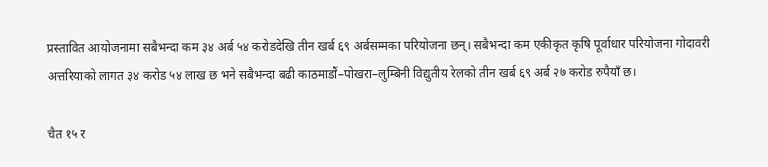प्रस्तावित आयोजनामा सबैभन्दा कम ३४ अर्ब ५४ करोडदेखि तीन खर्ब ६९ अर्बसम्मका परियोजना छन्। सबैभन्दा कम एकीकृत कृषि पूर्वाधार परियोजना गोदावरी अत्तरियाको लागत ३४ करोड ५४ लाख छ भने सबैभन्दा बढी काठमाडौं–पोखरा–लुम्बिनी विद्युतीय रेलको तीन खर्ब ६९ अर्ब २७ करोड रुपैयाँ छ।

चैत १५ र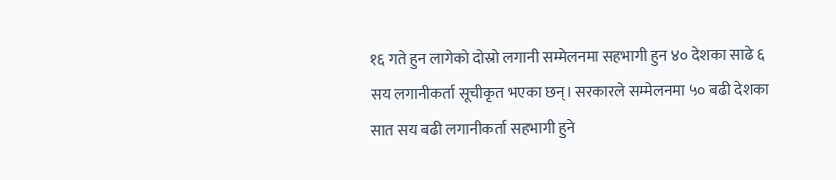१६ गते हुन लागेको दोस्रो लगानी सम्मेलनमा सहभागी हुन ४० देशका साढे ६ सय लगानीकर्ता सूचीकृत भएका छन्। सरकारले सम्मेलनमा ५० बढी देशका सात सय बढी लगानीकर्ता सहभागी हुने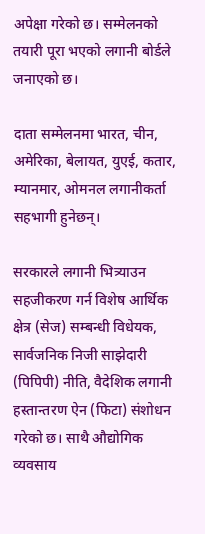अपेक्षा गरेको छ। सम्मेलनको तयारी पूरा भएको लगानी बोर्डले जनाएको छ।

दाता सम्मेलनमा भारत, चीन, अमेरिका, बेलायत, युएई, कतार, म्यानमार, ओमनल लगानीकर्ता सहभागी हुनेछन्।

सरकारले लगानी भित्र्याउन सहजीकरण गर्न विशेष आर्थिक क्षेत्र (सेज) सम्बन्धी विधेयक, सार्वजनिक निजी साझेदारी (पिपिपी) नीति, वैदेशिक लगानी हस्तान्तरण ऐन (फिटा) संशोधन गरेको छ। साथै औद्योगिक व्यवसाय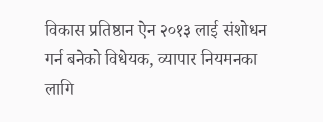विकास प्रतिष्ठान ऐन २०१३ लाई संशोधन गर्न बनेको विधेयक, व्यापार नियमनका लागि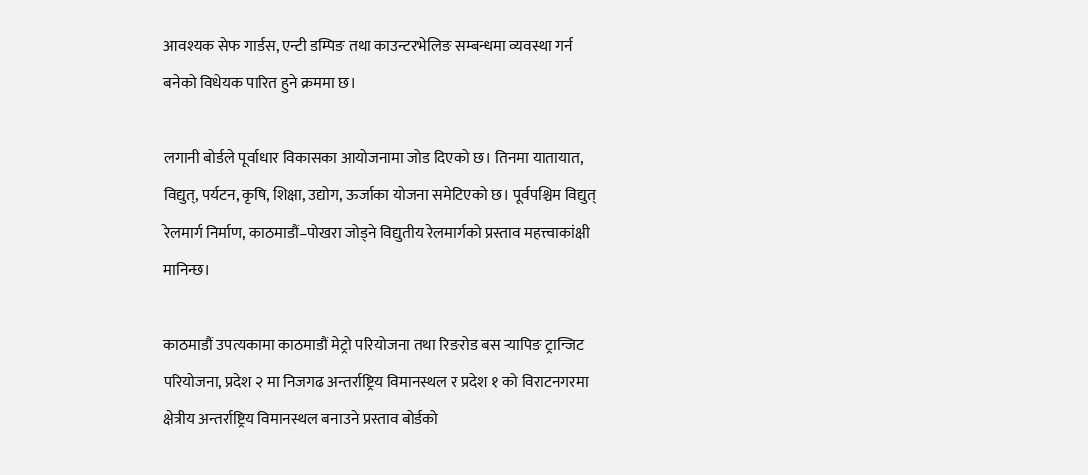आवश्यक सेफ गार्डस, एन्टी डम्पिङ तथा काउन्टरभेलिङ सम्बन्धमा व्यवस्था गर्न बनेको विधेयक पारित हुने क्रममा छ।

लगानी बोर्डले पूर्वाधार विकासका आयोजनामा जोड दिएको छ। तिनमा यातायात, विद्युत्, पर्यटन, कृषि, शिक्षा, उद्योग, ऊर्जाका योजना समेटिएको छ। पूर्वपश्चिम विद्युत् रेलमार्ग निर्माण, काठमाडौं–पोखरा जोड्ने विद्युतीय रेलमार्गको प्रस्ताव महत्त्वाकांक्षी मानिन्छ।

काठमाडौं उपत्यकामा काठमाडौं मेट्रो परियोजना तथा रिङरोड बस र्‍यापिङ ट्रान्जिट परियोजना, प्रदेश २ मा निजगढ अन्तर्राष्ट्रिय विमानस्थल र प्रदेश १ को विराटनगरमा क्षेत्रीय अन्तर्राष्ट्रिय विमानस्थल बनाउने प्रस्ताव बोर्डको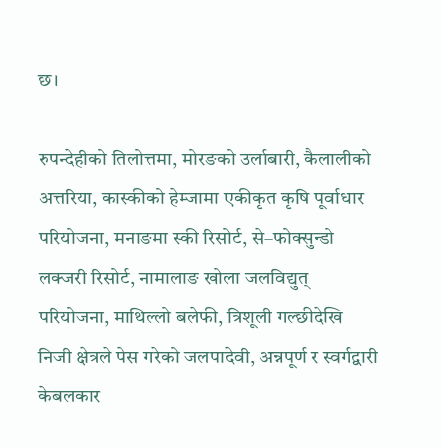छ।

रुपन्देहीको तिलोत्तमा, मोरङको उर्लाबारी, कैलालीको अत्तरिया, कास्कीको हेम्जामा एकीकृत कृषि पूर्वाधार परियोजना, मनाङमा स्की रिसोर्ट, से–फोक्सुन्डो लक्जरी रिसोर्ट, नामालाङ खोला जलविद्युत् परियोजना, माथिल्लो बलेफी, त्रिशूली गल्छीदेखि निजी क्षेत्रले पेस गरेको जलपादेवी, अन्नपूर्ण र स्वर्गद्वारी केबलकार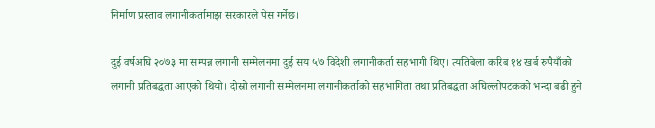निर्माण प्रस्ताव लगानीकर्तामाझ सरकारले पेस गर्नेछ।

दुई वर्षअघि २०७३ मा सम्पन्न लगानी सम्मेलनमा दुई सय ५७ विदेशी लगानीकर्ता सहभागी थिए। त्यतिबेला करिब १४ खर्ब रुपैयाँको लगानी प्रतिबद्धता आएको थियो। दोस्रो लगानी सम्मेलनमा लगानीकर्ताको सहभागिता तथा प्रतिबद्धता अघिल्लोपटकको भन्दा बढी हुने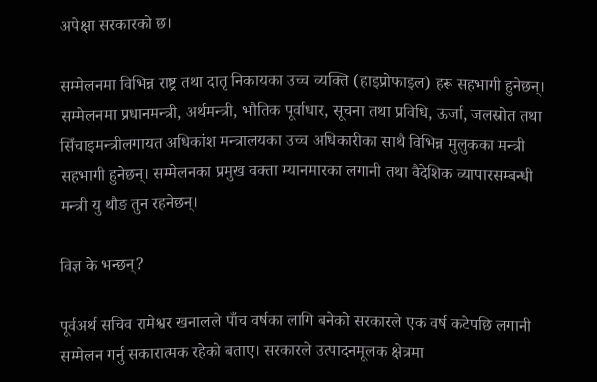अपेक्षा सरकारको छ।

सम्मेलनमा विभिन्न राष्ट्र तथा दातृ निकायका उच्च व्यक्ति (हाइप्रोफाइल) हरू सहभागी हुनेछन्। सम्मेलनमा प्रधानमन्त्री, अर्थमन्त्री, भौतिक पूर्वाधार, सूचना तथा प्रविधि, ऊर्जा, जलस्रोत तथा सिँचाइमन्त्रीलगायत अधिकांश मन्त्रालयका उच्च अधिकारीका साथै विभिन्न मुलुकका मन्त्री सहभागी हुनेछन्। सम्मेलनका प्रमुख वक्ता म्यानमारका लगानी तथा वैदेशिक व्यापारसम्बन्धी मन्त्री यु थौङ तुन रहनेछन्।

विज्ञ के भन्छन्?

पूर्वअर्थ सचिव रामेश्वर खनालले पाँच वर्षका लागि बनेको सरकारले एक वर्ष कटेपछि लगानी सम्मेलन गर्नु सकारात्मक रहेको बताए। सरकारले उत्पादनमूलक क्षेत्रमा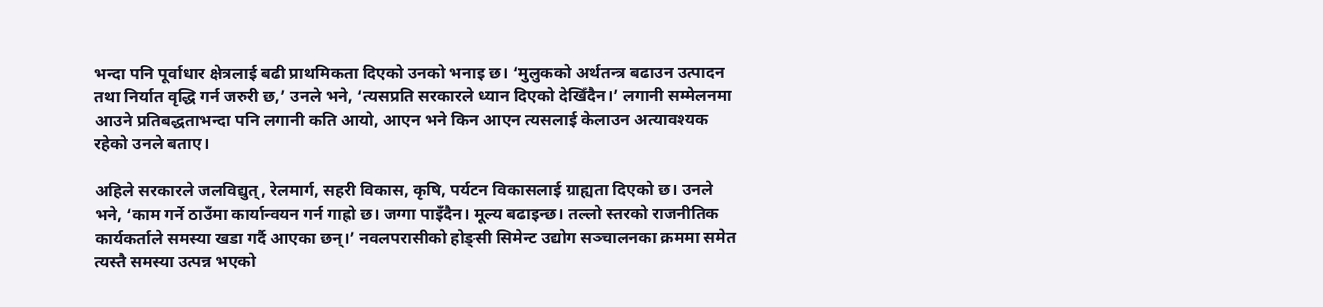भन्दा पनि पूर्वाधार क्षेत्रलाई बढी प्राथमिकता दिएको उनको भनाइ छ। ‘मुलुकको अर्थतन्त्र बढाउन उत्पादन तथा निर्यात वृद्धि गर्न जरुरी छ,’ उनले भने, ‘त्यसप्रति सरकारले ध्यान दिएको देखिँदैन।’ लगानी सम्मेलनमा आउने प्रतिबद्धताभन्दा पनि लगानी कति आयो, आएन भने किन आएन त्यसलाई केलाउन अत्यावश्यक रहेको उनले बताए।

अहिले सरकारले जलविद्युत्, रेलमार्ग, सहरी विकास, कृषि, पर्यटन विकासलाई ग्राह्यता दिएको छ। उनले भने, ‘काम गर्ने ठाउँमा कार्यान्वयन गर्न गाह्रो छ। जग्गा पाइँदैन। मूल्य बढाइन्छ। तल्लो स्तरको राजनीतिक कार्यकर्ताले समस्या खडा गर्दै आएका छन्।’ नवलपरासीको होङ्सी सिमेन्ट उद्योग सञ्चालनका क्रममा समेत त्यस्तै समस्या उत्पन्न भएको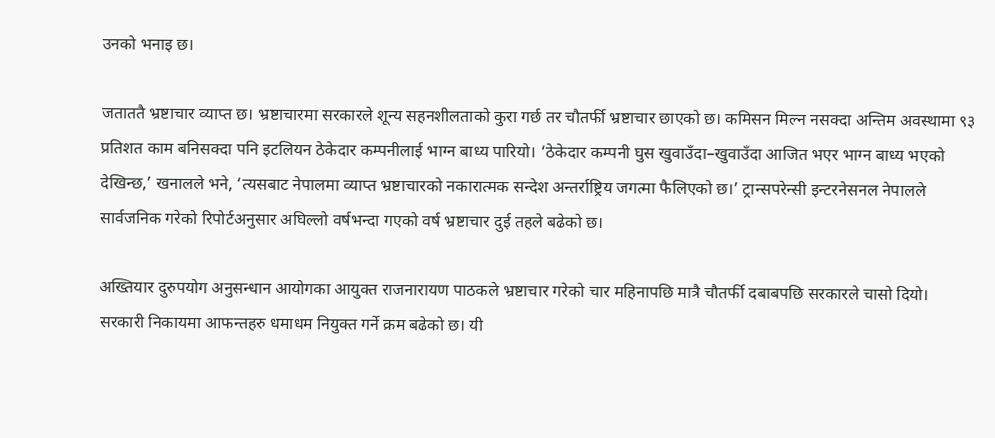उनको भनाइ छ।

जताततै भ्रष्टाचार व्याप्त छ। भ्रष्टाचारमा सरकारले शून्य सहनशीलताको कुरा गर्छ तर चौतर्फी भ्रष्टाचार छाएको छ। कमिसन मिल्न नसक्दा अन्तिम अवस्थामा ९३ प्रतिशत काम बनिसक्दा पनि इटलियन ठेकेदार कम्पनीलाई भाग्न बाध्य पारियो। ‘ठेकेदार कम्पनी घुस खुवाउँदा–खुवाउँदा आजित भएर भाग्न बाध्य भएको देखिन्छ,’ खनालले भने, ‘त्यसबाट नेपालमा व्याप्त भ्रष्टाचारको नकारात्मक सन्देश अन्तर्राष्ट्रिय जगत्मा फैलिएको छ।’ ट्रान्सपरेन्सी इन्टरनेसनल नेपालले सार्वजनिक गरेको रिपोर्टअनुसार अघिल्लो वर्षभन्दा गएको वर्ष भ्रष्टाचार दुई तहले बढेको छ।

अख्तियार दुरुपयोग अनुसन्धान आयोगका आयुक्त राजनारायण पाठकले भ्रष्टाचार गरेको चार महिनापछि मात्रै चौतर्फी दबाबपछि सरकारले चासो दियो। सरकारी निकायमा आफन्तहरु धमाधम नियुक्त गर्ने क्रम बढेको छ। यी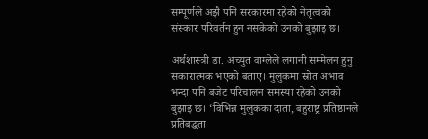सम्पूर्णले अझै पनि सरकारमा रहेको नेतृत्वको संस्कार परिवर्तन हुन नसकेको उनको बुझाइ छ।

अर्थशास्त्री डा. अच्युत वाग्लेले लगानी सम्मेलन हुनु सकारात्मक भएको बताए। मुलुकमा स्रोत अभाव भन्दा पनि बजेट परिचालन समस्या रहेको उनको बुझाइ छ। ‘विभिन्न मुलुकका दाता, बहुराष्ट्र प्रतिष्ठानले प्रतिबद्धता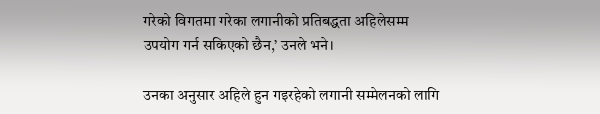गरेको विगतमा गरेका लगानीको प्रतिबद्धता अहिलेसम्म उपयोग गर्न सकिएको छैन,’ उनले भने।

उनका अनुसार अहिले हुन गइरहेको लगानी सम्मेलनको लागि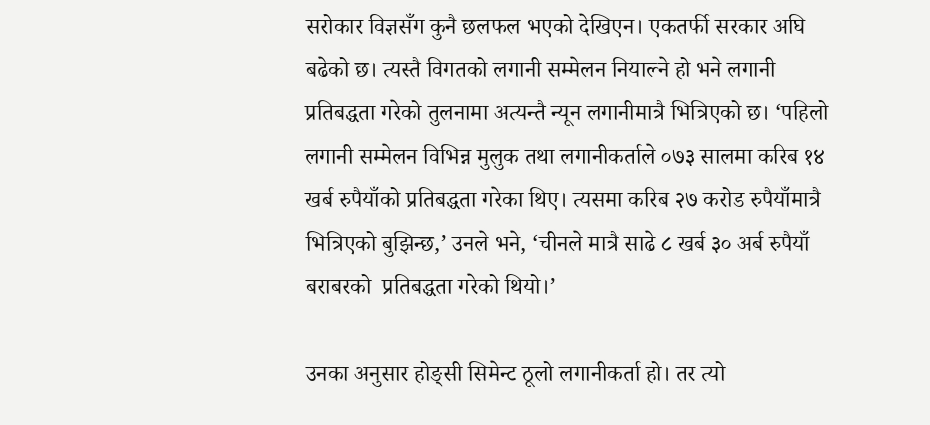सरोकार विज्ञसँग कुनै छलफल भएको देखिएन। एकतर्फी सरकार अघि बढेको छ। त्यस्तै विगतको लगानी सम्मेलन नियाल्ने हो भने लगानी प्रतिबद्धता गरेको तुलनामा अत्यन्तै न्यून लगानीमात्रै भित्रिएको छ। ‘पहिलो लगानी सम्मेलन विभिन्न मुलुक तथा लगानीकर्ताले ०७३ सालमा करिब १४ खर्ब रुपैयाँको प्रतिबद्धता गरेका थिए। त्यसमा करिब २७ करोड रुपैयाँमात्रै भित्रिएको बुझिन्छ,’ उनले भने, ‘चीनले मात्रै साढे ८ खर्ब ३० अर्ब रुपैयाँ बराबरको  प्रतिबद्धता गरेको थियो।’

उनका अनुसार होङ्सी सिमेन्ट ठूलो लगानीकर्ता हो। तर त्यो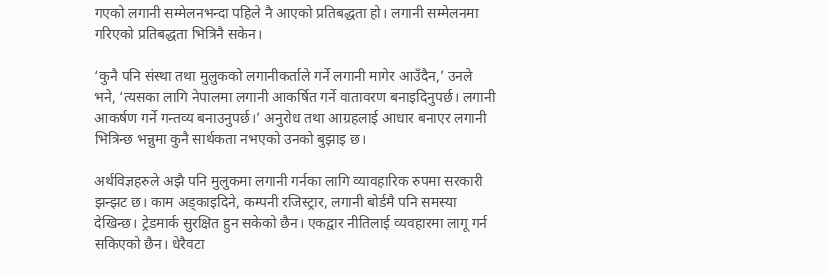गएको लगानी सम्मेलनभन्दा पहिले नै आएको प्रतिबद्धता हो। लगानी सम्मेलनमा गरिएको प्रतिबद्धता भित्रिनै सकेन।

‘कुनै पनि संस्था तथा मुलुकको लगानीकर्ताले गर्ने लगानी मागेर आउँदैन,’ उनले भने, ‘त्यसका लागि नेपालमा लगानी आकर्षित गर्ने वातावरण बनाइदिनुपर्छ। लगानी आकर्षण गर्ने गन्तव्य बनाउनुपर्छ।’ अनुरोध तथा आग्रहलाई आधार बनाएर लगानी भित्रिन्छ भन्नुमा कुनै सार्थकता नभएको उनको बुझाइ छ।

अर्थविज्ञहरुले अझै पनि मुलुकमा लगानी गर्नका लागि व्यावहारिक रुपमा सरकारी झन्झट छ। काम अड्काइदिने, कम्पनी रजिस्ट्रार, लगानी बोर्डमै पनि समस्या देखिन्छ। ट्रेडमार्क सुरक्षित हुन सकेको छैन। एकद्वार नीतिलाई व्यवहारमा लागू गर्न सकिएको छैन। धेरैवटा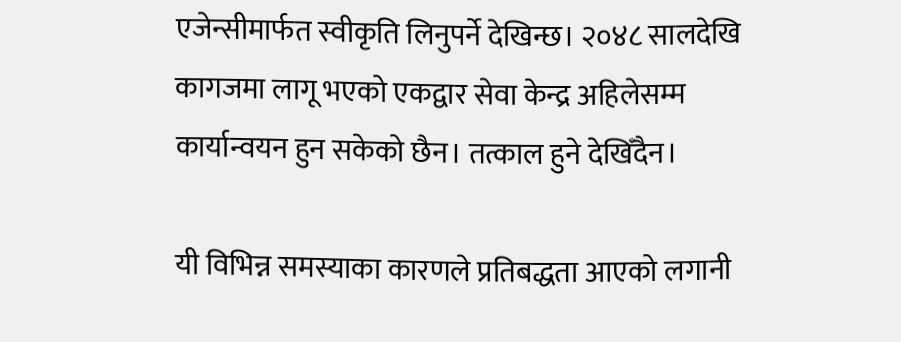एजेन्सीमार्फत स्वीकृति लिनुपर्ने देखिन्छ। २०४८ सालदेखि कागजमा लागू भएको एकद्वार सेवा केन्द्र अहिलेसम्म कार्यान्वयन हुन सकेको छैन। तत्काल हुने देखिँदैन।

यी विभिन्न समस्याका कारणले प्रतिबद्धता आएको लगानी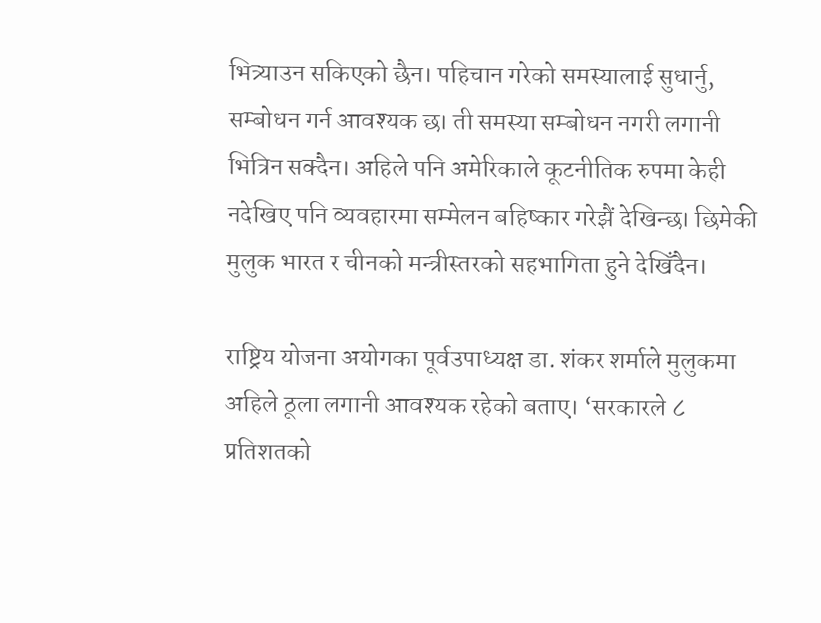भित्र्याउन सकिएको छैन। पहिचान गरेको समस्यालाई सुधार्नु, सम्बोधन गर्न आवश्यक छ। ती समस्या सम्बोधन नगरी लगानी भित्रिन सक्दैन। अहिले पनि अमेरिकाले कूटनीतिक रुपमा केही नदेखिए पनि व्यवहारमा सम्मेलन बहिष्कार गरेझैं देखिन्छ। छिमेकी मुलुक भारत र चीनको मन्त्रीस्तरको सहभागिता हुने देखिँदैन।

राष्ट्रिय योजना अयोगका पूर्वउपाध्यक्ष डा. शंकर शर्माले मुलुकमा अहिले ठूला लगानी आवश्यक रहेको बताए। ‘सरकारले ८ प्रतिशतको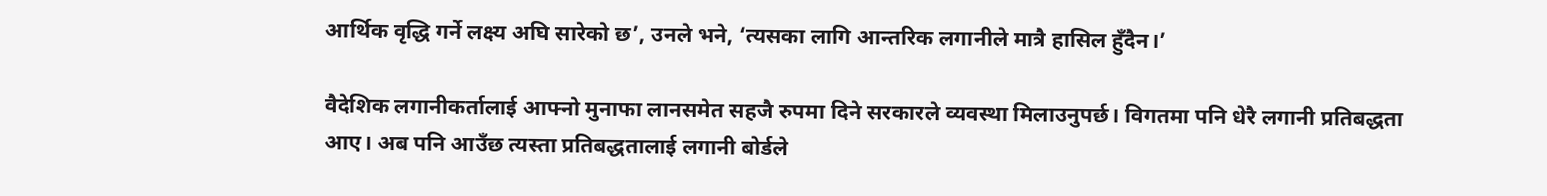आर्थिक वृद्धि गर्ने लक्ष्य अघि सारेको छ’, उनले भने, ‘त्यसका लागि आन्तरिक लगानीले मात्रै हासिल हुँदैन।’

वैदेशिक लगानीकर्तालाई आफ्नो मुनाफा लानसमेत सहजै रुपमा दिने सरकारले व्यवस्था मिलाउनुपर्छ। विगतमा पनि धेरै लगानी प्रतिबद्धता आए। अब पनि आउँछ त्यस्ता प्रतिबद्धतालाई लगानी बोर्डले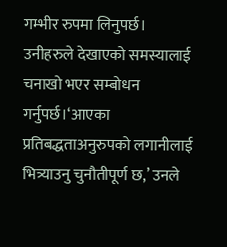गम्भीर रुपमा लिनुपर्छ। उनीहरुले देखाएको समस्यालाई चनाखो भएर सम्बोधन गर्नुपर्छ।‘आएका प्रतिबद्धताअनुरुपको लगानीलाई भित्र्याउनु चुनौतीपूर्ण छ,’ उनले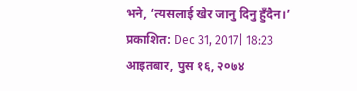भने, ‘त्यसलाई खेर जानु दिनु हुँदैन।’
प्रकाशित: Dec 31, 2017| 18:23 आइतबार, पुस १६, २०७४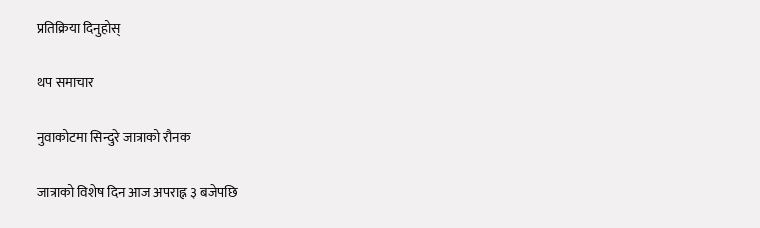प्रतिक्रिया दिनुहोस्

थप समाचार

नुवाकोटमा सिन्दुरे जात्राको रौनक

जात्राको विशेष दिन आज अपराह्न ३ बजेपछि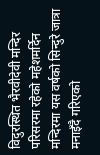विदुरस्थित भैरवीदेवी मन्दिर परिसरमा रहेको महेशमर्दिन मन्दिरमा यस वर्षको सिन्दुरे जात्रा मनाइँदै गरिएको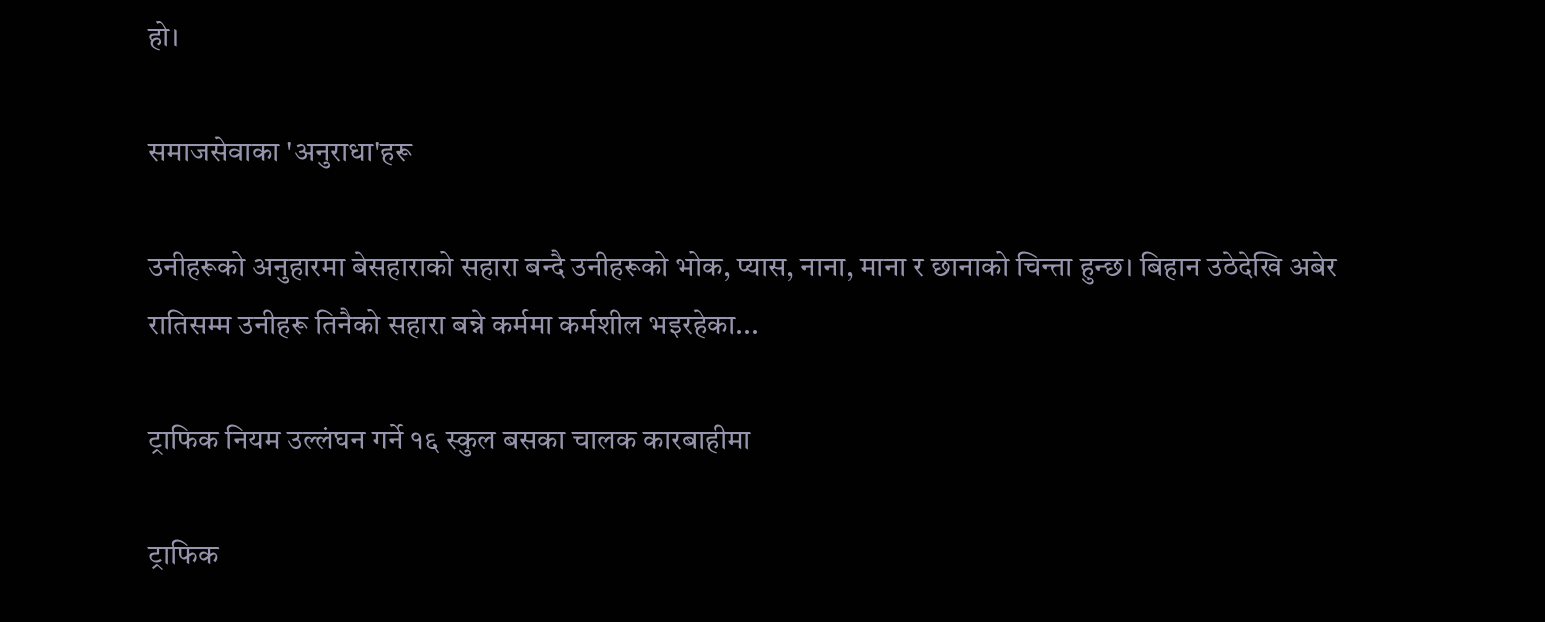हो।

समाजसेवाका 'अनुराधा'हरू

उनीहरूको अनुहारमा बेसहाराको सहारा बन्दै उनीहरूको भोक, प्यास, नाना, माना र छानाको चिन्ता हुन्छ। बिहान उठेदेखि अबेर रातिसम्म उनीहरू तिनैको सहारा बन्ने कर्ममा कर्मशील भइरहेका...

ट्राफिक नियम उल्लंघन गर्ने १६ स्कुल बसका चालक कारबाहीमा

ट्राफिक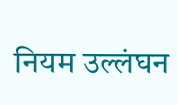नियम उल्लंघन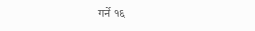गर्ने १६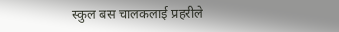स्कुल बस चालकलाई प्रहरीले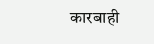कारबाही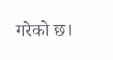गरेको छ।